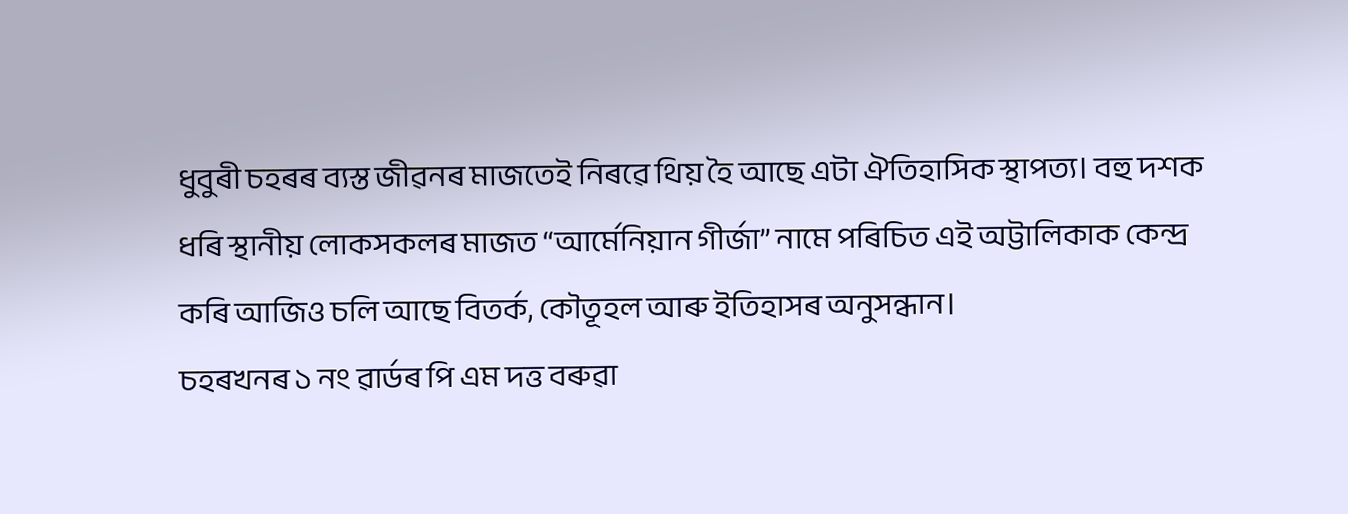ধুবুৰী চহৰৰ ব্যস্ত জীৱনৰ মাজতেই নিৰৱে থিয় হৈ আছে এটা ঐতিহাসিক স্থাপত্য। বহু দশক ধৰি স্থানীয় লোকসকলৰ মাজত “আৰ্মেনিয়ান গীৰ্জা” নামে পৰিচিত এই অট্টালিকাক কেন্দ্ৰ কৰি আজিও চলি আছে বিতৰ্ক, কৌতূহল আৰু ইতিহাসৰ অনুসন্ধান।
চহৰখনৰ ১ নং ৱাৰ্ডৰ পি এম দত্ত বৰুৱা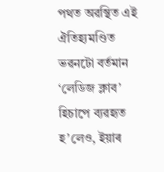পথত অৱস্থিত এই ঐতিহ্যমণ্ডিত ভৱনটো বৰ্তমান ‘লেডিজ ক্লাব’ হিচাপে ব্যৱহৃত হ’লেও, ইয়াৰ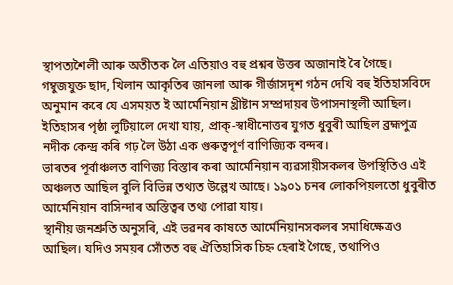স্থাপত্যশৈলী আৰু অতীতক লৈ এতিয়াও বহু প্ৰশ্নৰ উত্তৰ অজানাই ৰৈ গৈছে।
গম্বুজযুক্ত ছাদ, খিলান আকৃতিৰ জানলা আৰু গীৰ্জাসদৃশ গঠন দেখি বহু ইতিহাসবিদে অনুমান কৰে যে এসময়ত ই আৰ্মেনিয়ান খ্ৰীষ্টান সম্প্ৰদায়ৰ উপাসনাস্থলী আছিল। ইতিহাসৰ পৃষ্ঠা লুটিয়ালে দেখা যায়, প্ৰাক্-স্বাধীনোত্তৰ যুগত ধুবুৰী আছিল ব্ৰহ্মপুত্ৰ নদীক কেন্দ্ৰ কৰি গঢ় লৈ উঠা এক গুৰুত্বপূৰ্ণ বাণিজ্যিক বন্দৰ।
ভাৰতৰ পূৰ্বাঞ্চলত বাণিজ্য বিস্তাৰ কৰা আৰ্মেনিয়ান ব্যৱসায়ীসকলৰ উপস্থিতিও এই অঞ্চলত আছিল বুলি বিভিন্ন তথ্যত উল্লেখ আছে। ১৯০১ চনৰ লোকপিয়লতো ধুবুৰীত আৰ্মেনিয়ান বাসিন্দাৰ অস্তিত্বৰ তথ্য পোৱা যায়।
স্থানীয় জনশ্ৰুতি অনুসৰি, এই ভৱনৰ কাষতে আৰ্মেনিয়ানসকলৰ সমাধিক্ষেত্ৰও আছিল। যদিও সময়ৰ সোঁতত বহু ঐতিহাসিক চিহ্ন হেৰাই গৈছে, তথাপিও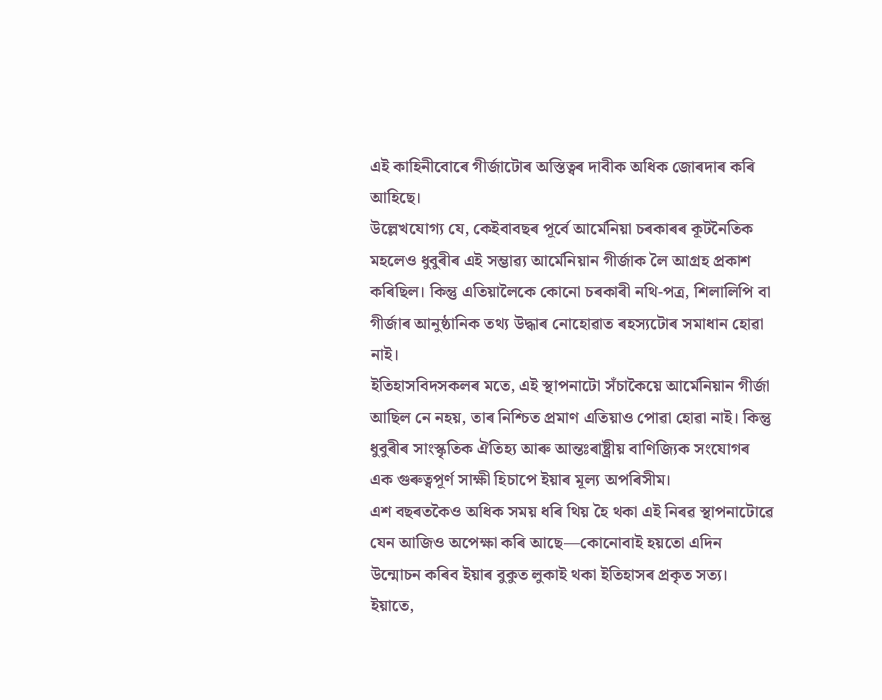এই কাহিনীবোৰে গীৰ্জাটোৰ অস্তিত্বৰ দাবীক অধিক জোৰদাৰ কৰি আহিছে।
উল্লেখযোগ্য যে, কেইবাবছৰ পূৰ্বে আৰ্মেনিয়া চৰকাৰৰ কূটনৈতিক মহলেও ধুবুৰীৰ এই সম্ভাৱ্য আৰ্মেনিয়ান গীৰ্জাক লৈ আগ্ৰহ প্ৰকাশ কৰিছিল। কিন্তু এতিয়ালৈকে কোনো চৰকাৰী নথি-পত্ৰ, শিলালিপি বা গীৰ্জাৰ আনুষ্ঠানিক তথ্য উদ্ধাৰ নোহোৱাত ৰহস্যটোৰ সমাধান হোৱা নাই।
ইতিহাসবিদসকলৰ মতে, এই স্থাপনাটো সঁচাকৈয়ে আৰ্মেনিয়ান গীৰ্জা আছিল নে নহয়, তাৰ নিশ্চিত প্ৰমাণ এতিয়াও পোৱা হোৱা নাই। কিন্তু ধুবুৰীৰ সাংস্কৃতিক ঐতিহ্য আৰু আন্তঃৰাষ্ট্ৰীয় বাণিজ্যিক সংযোগৰ এক গুৰুত্বপূৰ্ণ সাক্ষী হিচাপে ইয়াৰ মূল্য অপৰিসীম।
এশ বছৰতকৈও অধিক সময় ধৰি থিয় হৈ থকা এই নিৰৱ স্থাপনাটোৱে যেন আজিও অপেক্ষা কৰি আছে—কোনোবাই হয়তো এদিন উন্মোচন কৰিব ইয়াৰ বুকুত লুকাই থকা ইতিহাসৰ প্ৰকৃত সত্য। ইয়াতে,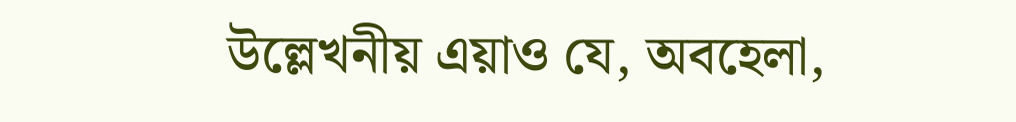উল্লেখনীয় এয়াও যে, অবহেলা,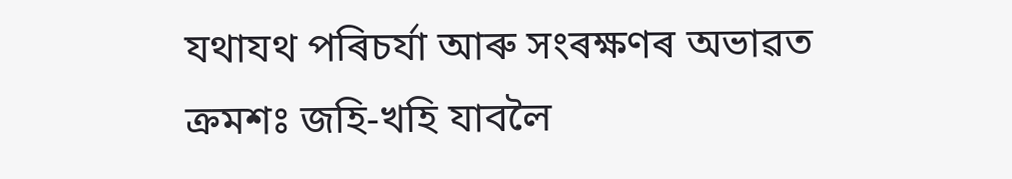যথাযথ পৰিচৰ্যা আৰু সংৰক্ষণৰ অভাৱত ক্ৰমশঃ জহি-খহি যাবলৈ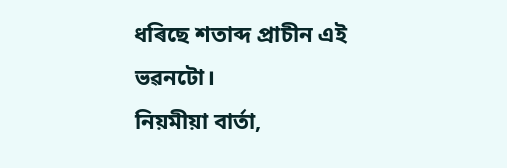ধৰিছে শতাব্দ প্ৰাচীন এই ভৱনটো।
নিয়মীয়া বাৰ্তা,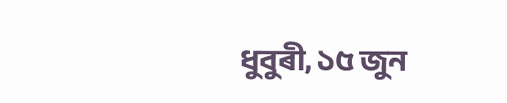ধুবুৰী, ১৫ জুন